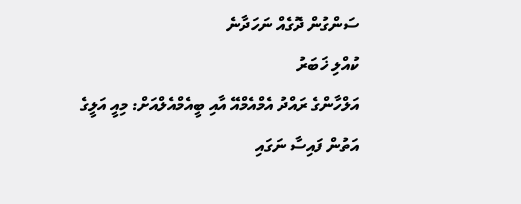ސަންގުން ދޮގެއް ނަހަދާނެ
ކުއްލި ޚަބަރު
އަލްހާންގެ ރައްދު އެމްއެމްއޭ އާއި ބީއެމްއެލްއަށް: މިއީ އަލީގެ އަތުން ފައިސާ ނަގައި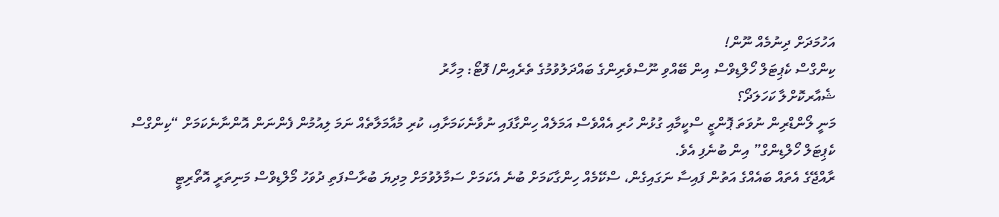އަހުމަދަށް ދިނުމެއް ނޫން!
ކިންގްސް ކެޕިޓަލް ހޯލްޑިވްސް އިން ބޭއްވި ނޫސްވެރިންގެ ބައްދަލުވުމުގެ ތެރެއިން/ ފޮޓޯ: މިހާރު
ޝެއާރކޮށްލާ ކަހަލަދޯ؟
މަނީ ލޯންޑްރިން ނުވަތަ ޕޮންޒީ ސްކީމާއި ގުޅުން ހުރި އެއްވެސް އަމަލެއް ހިންގާފައި ނުވާނެކަމަށާއި، ކުރި މުއާމަލާތެއް ނަމަ ލިއުމުން ފެންނަން އޮންނާނެކަމަށް “ކިންގްސް ކެޕިޓަލް ހޯލްޑިންގް” އިން ބުނެފި އެވެ.
ރާއްޖޭގެ އެތައް ބައެއްގެ އަތުން ފައިސާ ނަގައިގެން، ސްކޭމެއް ހިންގާކަމަށް ބުނެ އެކަމަށް ސަމާލުވުމަށް މިދިޔަ ބުރާސްފަތި ދުވަހު މޯލްޑިވްސް މަނިތަރީ އޮތޯރިޓީ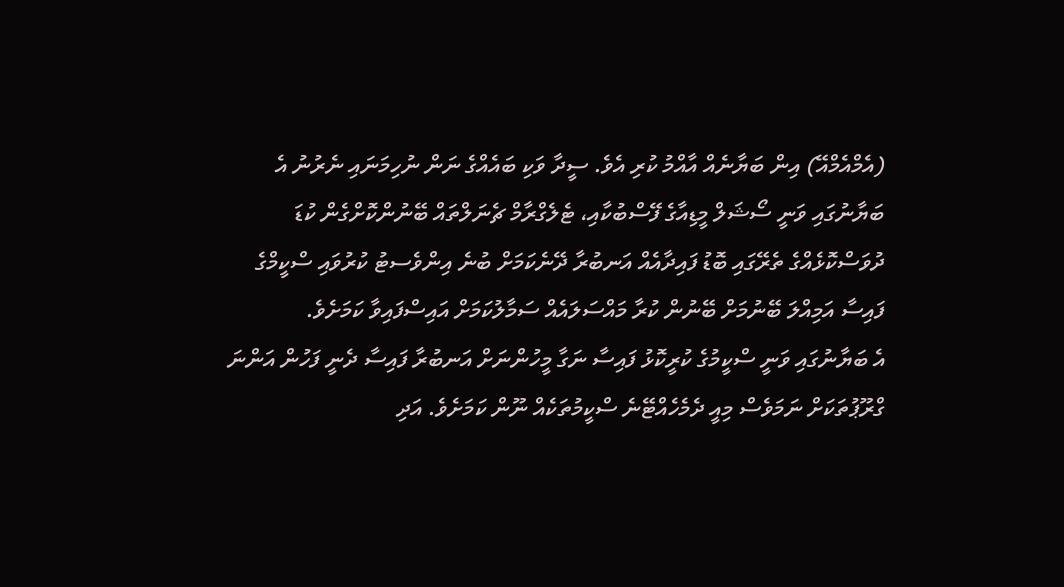(އެމްއެމްއޭ) އިން ބަޔާނެއް އާއްމު ކުރި އެވެ. ސީދާ ވަކި ބައެއްގެ ނަން ނުހިމަނައި ނެރުނު އެ ބަޔާނުގައި ވަނީ ސޯޝަލް މީޑިއާގެ ފޭސްބުކާއި، ޓެލެގްރާމް ޗެނަލްތައް ބޭނުންކޮށްގެން ކުޑަ ދުވަސްކޮޅެއްގެ ތެރޭގައި ބޮޑު ފައިދާއެއް އަނބުރާ ދޭނެކަމަށް ބުނެ އިންވެސޓު ކުރުވައި ސްކީމްގެ ފައިސާ އަމިއްލަ ބޭނުމަށް ބޭނުން ކުރާ މައްސަލައެއް ސަމާލުކަމަށް އައިސްފައިވާ ކަމަށެވެ.
އެ ބަޔާނުގައި ވަނީ ސްކީމުގެ ކުރީކޮޅު ފައިސާ ނަގާ މީހުންނަށް އަނބުރާ ފައިސާ ދެނީ ފަހުން އަންނަ ގްރޫޕުތަކަށް ނަމަވެސް މިއީ ދެމެހެއްޓޭނެ ސްކީމުތަކެއް ނޫން ކަމަށެވެ. އަދި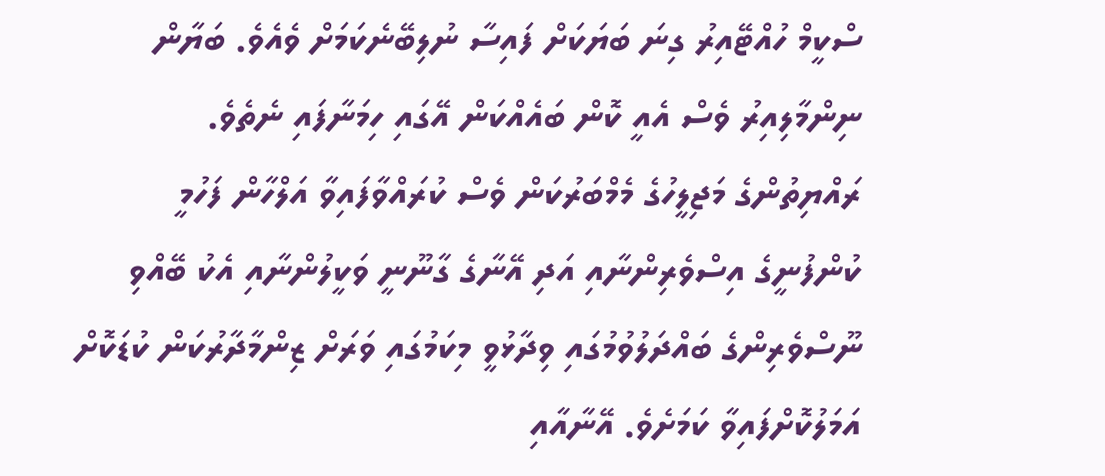ސްކީމް ހުއްޓޭއިރު ގިނަ ބަޔަކަށް ފައިސާ ނުލިބޭނެކަމަށް ވެއެވެ. ބަޔާން ނިންމާލިއިރު ވެސް އެއީ ކޮން ބައެއްކަން އޭގައި ހިމަނާފައި ނެތެވެ.
ރައްޔިތުންގެ މަޖިލީހުގެ މެމްބަރުކަން ވެސް ކުރައްވާފައިވާ އަލްހާން ފަހުމީ ކުންފުނީގެ އިސްވެރިންނާއި އަދި އޭނާގެ ގާނޫނީ ވަކީލުންނާއި އެކު ބޭއްވި ނޫސްވެރިންގެ ބައްދަލުވުމުގައި ވިދާޅުވީ މިކަމުގައި ވަރަށް ޒިންމާދާރުކަން ކުޑަކޮށް އަމަލުކޮށްފައިވާ ކަމަށެވެ. އޭނާއާއި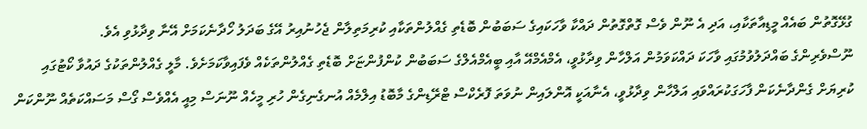ގުޅޭގޮތުން ބައެއް މީޑިއާތަކާއި، އަދި އެ ނޫން ވެސް ގޮތްގޮތުން ދައްކާ ވާހަކައިގެ ސަބަބުން ބޮޑެތި ގެއްލުންތަކާއި ކުރިމަތިލާން ޖެހުނުއިރު އޭގެ ބަދަލު ހޯދާނެކަމަށް އޭނާ ވިދާޅުވި އެވެ.
ނޫސްވެރިންގެ ބައްދަލުވުމުގައި ވާހަކަ ދައްކަވަމުން އަލްހާން ވިދާޅުވީ، އެމްއެމްއޭ އާއި ބީއެމްއެލްގެ ސަބަބުން ކުންފުންޏަށް ބޮޑެތި ގެއްލުންތަކެއް ވެފައިވާކަމަށެވެ. މާލީ ގެއްލުންތަކުގެ ދައުވާ ކޯޓުގައި ކުރިޔަށް ގެންދާނެކަން ފާހަގަކުރައްވައި އަލްހާން ވިދާޅުވީ، އެނާއަކީ އޮންލައިން ނުވަތަ ފޮރެކްސް ޓްރޭޑިންގެ މާބޮޑު އިލްމެއް އުނގެނިގެން ހުރި މީހެއް ނޫނަސް މިއީ އެއްވެސް ގޯސް މަސައްކަތެއް ނޫންކަން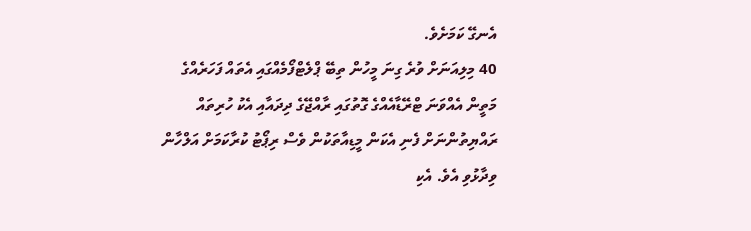އެނގޭ ކަމަށެވެ.
40 މިލިއަނަށް ވުރެ ގިނަ މީހުން ތިބޭ ޕްލެޓްފޯމެއްގައި އެތައް ފަހަރެއްގެ މަތީން އެއްވަނަ ޓްރޭޑާއެއްގެ ގޮތުގައި ރާއްޖޭގެ ދިދައާއި އެކު ހުރިތައް ރައްޔިތުންނަށް ފެނި އެކަން މީޑިއާތަކުން ވެސް ރިޕޯޓު ކުރާކަމަށް އަލްހާން ވިދާޅުވި އެވެ. އެކި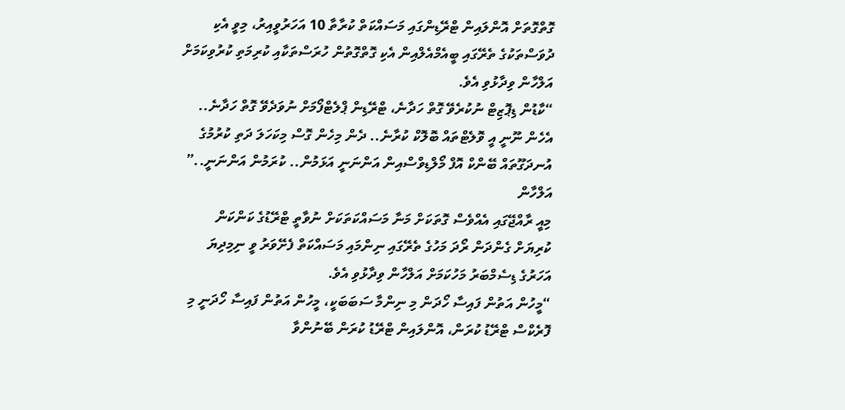ގޮތްގޮތަށް އޮންލައިން ޓްރޭޑިންގައި މަސައްކަތް ކުރާތާ 10 އަހަރުވީއިރު، މިވީ އެކި ދުވަސްތަކުގެ ތެރޭގައި ބީއެމްއެލްއިން އެކި ގޮތްގޮތުން ހުރަސްތަކާއި ކުރިމަތި ކުރުވިކަމަށް އަލްހާން ވިދާޅުވި އެވެ.
“ކާޑުން ޑިޕޮޒިޓް ނުކުރެވޭ ގޮތް ހަދާނެ، ޓްރޭޑިން ޕްލެޓްފޯމަށް ނުވަދެވޭ ގޮތް ހަދާނެ.. އެހެން ނޫނީ އީ ވޮލެޓްތައް ބޮލޮކް ކުރާނެ.. ދެން މިހެން ގޮސް މިކަހަލަ ދަތި ކުރުމުގެ އުނދަގޫތައް ބޭންކް އޮފް މޯލްޑިވްސްއިން އަންނަނީ އަޅަމުން.. ކުރަމުން އަންނަނީ..” އަލްހާން
މިއީ ރާއްޖޭގައި އެއްވެސް ގޮތަކަށް މަނާ މަސައްކަތަކަށް ނުވާތީ ޓްރޭޑުގެ ކަންކަން ކުރިޔަށް ގެންދަން ރޯދަ މަހުގެ ތެރޭގައި ނިންމައި މަސައްކަތް ފެށޭވަރު ވީ ނިމިދިޔަ އަހަރުގެ ޑިސެމްބަރު މަހުކަމަށް އަލްހާން ވިދާޅުވި އެވެ.
“މީހުން އަތުން ފައިސާ ހޯދަން މި ނިންމާ ސަބަބަކީ، މީހުން އަތުން ފައިސާ ހޯދަނީ މި ފޮރެކްސް ޓްރޭޑު ކުރަން، އޮންލައިން ޓްރޭޑު ކުރަން ބޭނުންވާ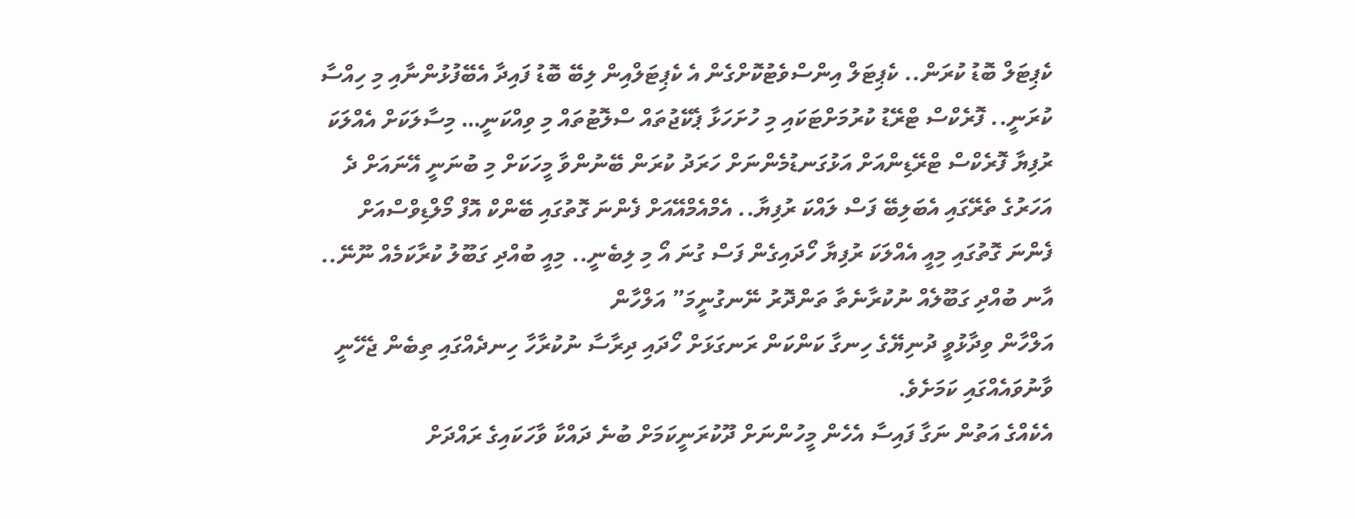ކެޕިޓަލް ބޮޑު ކުރަން.. ކެޕިޓަލް އިންސްވެޓުކޮށްގެން އެ ކެޕިޓަލްއިން ލިބޭ ބޮޑު ފައިދާ އެބޭފުޅުންނާއި މި ހިއްސާ ކުރަނީ.. ފޮރެކްސް ޓްރޭޑު ކުރުމަށްޓަކައި މި ހުށަހަޅާ ޕެކޭޖުތައް ސްލޮޓުތައް މި ވިއްކަނީ… މިސާލަކަށް އެއްލަކަ ރުފިޔާ ފޮރެކްސް ޓްރޭޑިންއަށް އަޅުގަނޑުމެންނަށް ހަރަދު ކުރަން ބޭނުންވާ މީހަކަށް މި ބުނަނީ އޭނައަށް ދެ އަހަރުގެ ތެރޭގައި އެބަލިބޭ ފަސް ލައްކަ ރުފިޔާ.. އެމްއެމްއޭއަށް ފެންނަ ގޮތުގައި ބޭންކް އޮފް މޯލްޑިވްސްއަށް ފެންނަ ގޮތުގައި މިއީ އެއްލަކަ ރުފިޔާ ހޯދައިގެން ފަސް ގުނަ އޯ މި ލިބެނީ.. މިއީ ބުއްދި ގަބޫލު ކުރާކަމެއް ނޫނޭ.. އާނ ބުއްދި ގަބޫލެއް ނުކުރާނެތާ ތަންދޮރު ނޭނގުނީމަ” އަލްހާން
އަލްހާން ވިދާޅުވީ ދުނިޔޭގެ ހިނގާ ކަންކަން ރަނގަޅަށް ހޯދައި ދިރާސާ ނުކުރާހާ ހިނދެއްގައި ތިބެން ޖެހޭނީ ވާނުވައެއްގައި ކަމަށެވެ.
އެކެއްގެ އަތުން ނަގާ ފައިސާ އެހެން މީހުންނަށް ދޫކުރަނީކަމަށް ބުނެ ދައްކާ ވާހަކައިގެ ރައްދަށް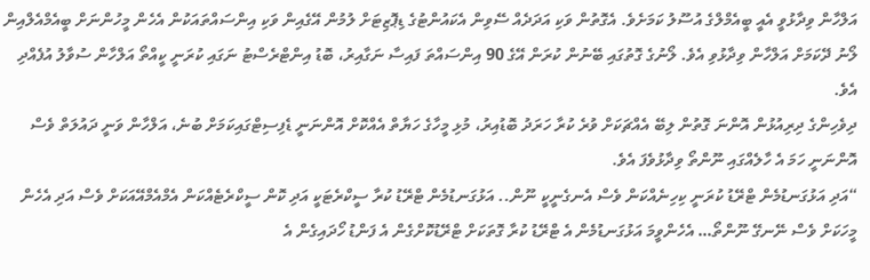އަލްހާން ވިދާޅުވީ އެއީ ބީއެމްލްގެ އުސޫލު ކަމަށެވެ. އެގޮތުން ވަކި އަދަދެއް ސޭވިން އެކައުންޓުގެ ޑިޕޮޒިޓަށް ލުމުން އޭގެއިން ވަކި އިންސައްތައަކުން އެހެން މީހުންނަށް ބީއެމްއެލްއިން ލޯނު ދޭކަމަށް އަލްހާން ވިދާޅުވި އެވެ. ލޯނުގެ ގޮތުގައި ބޭނުން ކުރަން އޭގެ 90 އިންސައްތަ ފައިސާ ނަގާއިރު، ބޮޑު އިންޓްރެސްޓު ނަގައި ކުރަނީ ކީއްތޯ އަލްހާން ސުވާލު އުފެއްދި އެވެ.
ދިވެހިންގެ ދިރިއުޅުން އޮންނަ ގޮތުން ލިބޭ އެއްޗަކަށް ވުރެ ކުރާ ހަރަދު ބޮޑުއިރު، މުޅި މީހާގެ ހަޔާތް އެއްކޮށް އޮންނަނީ ޑެފިސިޓްގައިކަމަށް ބުނެ، އަލްހާން ވަނީ ދައުލަތް ވެސް އޮންނަނީ ހަމަ އެ ހާލެއްގައި ނޫންތޯ ވިދާޅުވެފަ އެވެ.
“އަދި އަޅުގަނޑުމެން ޓްރޭޑު ކުރަނީ ކިހިނެއްކަން ވެސް އެނގެނީކީ ނޫން.. އަޅުގަނޑުމެން ޓްރޭޑު ކުރާ ސީކްރެޓަކީ އަދި ކޮން ސީކްރެޓެއްކަން އެމްއެމްއޭއަކަށް ވެސް އަދި އެހެން މީހަކަށް ވެސް ނޭނގޭ ނޫންތޯ… އެހެންވީމަ އަޅުގަނޑުމެން އެ ޓްރޭޑު ކުރާ ގޮތަކަށް ޓްރޭޑުކޮށްގެން އެ ފަންޑު ހޯދައިގެން އެ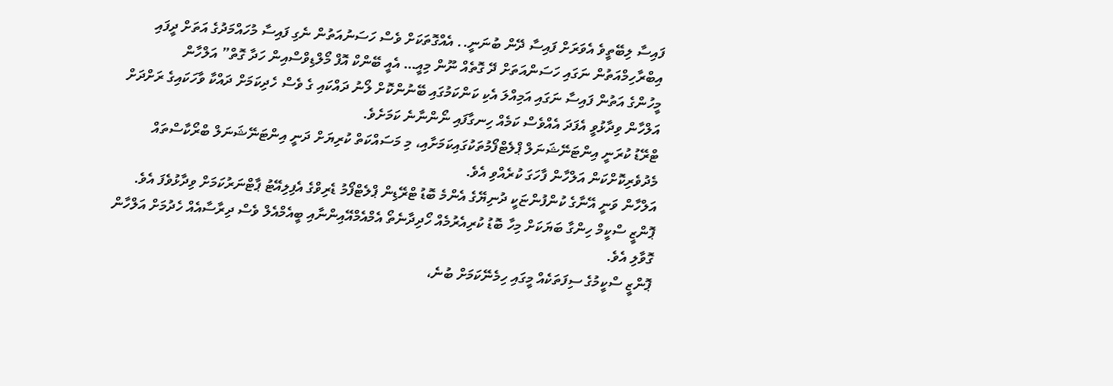ފައިސާ ލިބޭތީވެ އެވަރަށް ފައިސާ ދޭން ބުނަނީ.. އެއްގޮތަކަށް ވެސް ހަސަނުއަތުން ނެގި ފައިސާ މުހައްމަދުގެ އަތަށް ދީފައި އިބްރާހިމްއަތުން ނަގައި ހަސަންއަތަށް ދޭ ގޮތެއް ނޫން މިއީ… އެއީ ބޭންކް އޮފް މޯލްޑިވްސްއިން ހަދާ ގޮތް” އަލްހާން
މީހުންގެ އަތުން ފައިސާ ނަގައި އަމިއްލަ އެކި ކަންކަމުގައި ބޭނުންކޮށް ލޯނު ދައްކައި ގެ ވެސް ހެދިކަމަށް ދައްކާ ވާހަކައިގެ ރަށްދަށް އަލްހާން ވިދާޅުވީ އެފަދަ އެއްވެސް ކަމެއް ހިނގާފައި ނޯންނާނެ ކަމަށެވެ.
ޓްރޭޑު ކުރަނީ އިންޓަނޭޝަނަލް ޕްލެޓްފޯމުތަކުގައިކަމަށާއި، މި މަސައްކަތް ކުރިޔަށް ދަނީ އިންޓަނޭޝަނަލް ބްރޯކާސްތައް މެދުވެރިކޮށްކަން އަލްހާން ފާހަގަ ކުރެއްވި އެވެ.
އަލްހާން ވަނީ އޭނާގެ ކުންފުންޏަކީ ދުނިޔޭގެ އެންމެ ބޮޑު ޓްރޭޑިން ޕްލެޓްފޯމު ޑެރިވްގެ އެފިލިއޭޓު ޕާޓްނަރުކަމަށް ވިދާޅުވެފަ އެވެ. ޕޮންޒީ ސްކީމް ހިންގާ ބަޔަކަށް މިހާ ބޮޑު ކުރިއެރުމެއް ހޯދިދާނެތޯ އެމްއެމްއޭއިންނާއި ބީއެމްއެލް ވެސް ދިރާސާއެއް ހެދުމަށް އަލްހާން ގޮވާލި އެވެ.
ޕޮންޒީ ސްކީމުގެ ސިފަތަކެއް މީގައި ހިމެނޭކަމަށް ބުނެ،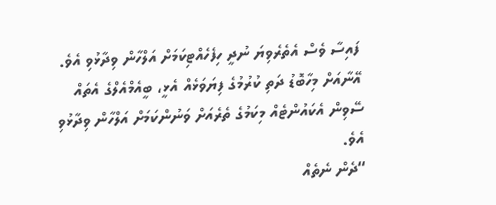ފައިސާ ވެސް އެތެރެވިޔަ ނުދީ ހިފެހެއްޓިކަމަށް އަލްހާން ވިދާޅުވި އެވެ. އޭނާއަށް މިހާބޮޑު ދަތި ކުރުމުގެ ފިޔަވަޅެއް އެޅީ، ބީއެމްއެލްގެ އެތައް ސޭވިން އެކައުންޓެއް މިކަމުގެ ތެރެއަށް ވަނުންކަމަށް އަލްހާން ވިދާޅުވި އެވެ.
“ދެން ނެތެއް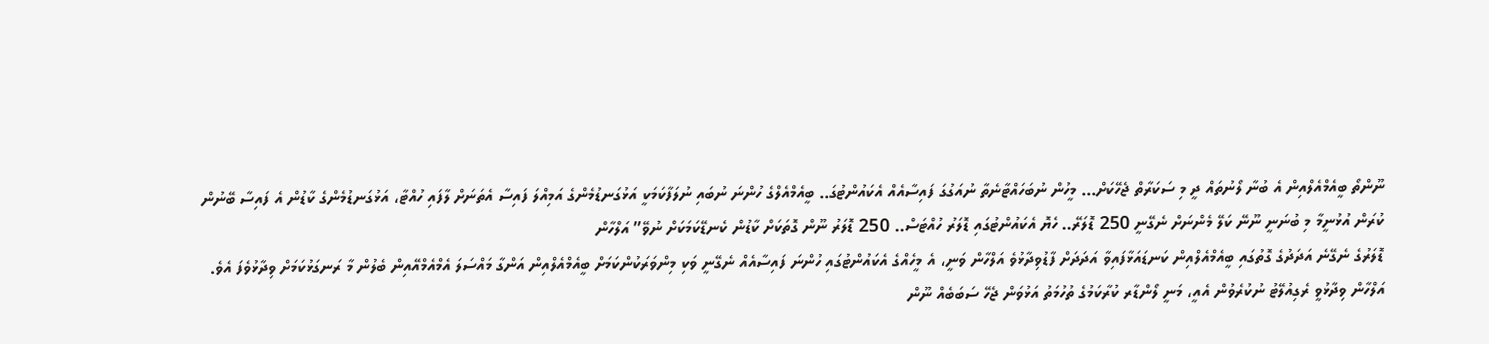ނޫންތޯ ބީއެމްއެލްއިން އެ ބުނާ ލޯނުތައް ދީ މި ސަކަރާތް ޖެހޭކަށް… މީހުން ނުބަހައްޓާނެތާ ނުއަގުގަ ފައިސާއެއް އެކައުންޓުގަ.. ބީއެމްއެލްގެ ހުންނަ ނުބައި ނުލަފާކަމަކީ އަޅުގަނޑުމެންގެ އަމިއްލަ ފައިސާ އެތަނަށް ލާފައި ހުއްޓާ، އަޅުގަނޑުމެންގެ ކާޑުން އެ ފައިސާ ބޭނުން ކުރަން އުޅުނީމާ މި ބުނަނީ ނޫނޭ ކަލޭ މެންނަށް ނެގޭނީ 250 ޑޮލަރޭ.. ހެޔޮ އެކައުންޓުގައި ޑޮލަރު ހުއްޓަސް.. 250 ޑޮލަރު ނޫން ގޮތަކަށް ކާޑުން ކެނޑޭކަމަކަށް ނުވޭ” އަލްހާން
ޑޮލަރުގެ ނެގޭނެ އަދަދުގެ ގޮތުގައި ބީއެމްއެލްއިން ކަނޑައަޅާފައިވާ އަދަދަށް ފާޑުވިދާޅުވެ އަލްހާން ވަނީ، އެ މީހެއްގެ އެކައުންޓުގައި ހުންނަ ފައިސާއެއް ނެގޭނީ ވަކި މިންވަރަކުންކަމަށް ބީއެމްއެލްއިން އަންގާ މައްސަލަ އެމްއެމްއޭއިން ބެލުން މާ ރަނގަޅުކަމަށް ވިދާޅުވެފަ އެވެ.
އަލްހާން ވިދާޅުވީ ރެގިއުލޭޓު ނުކުރެވުން އެއީ، މަނީ ލޯންޑާރ ކުރާކަމުގެ ތުހުމަތު އަޅުވަން ޖެހޭ ސަބަބެއް ނޫން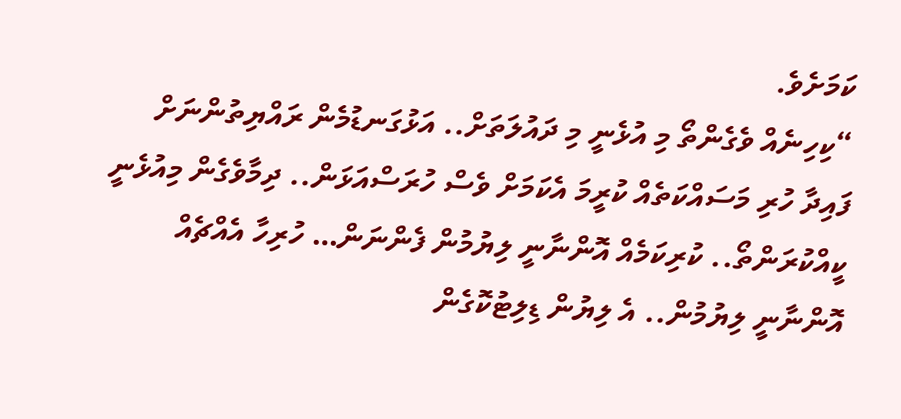ކަމަށެވެ.
“ކިހިނެއް ވެގެންތޯ މި އުޅެނީ މި ދައުލަތަށް.. އަޅުގަނޑުމެން ރައްޔިތުންނަށް ފައިދާ ހުރި މަސައްކަތެއް ކުރީމަ އެކަމަށް ވެސް ހުރަސްއަޅަން.. ދިމާވެގެން މިއުޅެނީ ކީއްކުރަންތޯ.. ކުރިކަމެއް އޮންނާނީ ލިޔުމުން ފެންނަން… ހުރިހާ އެއްޗެއް އޮންނާނީ ލިޔުމުން.. އެ ލިޔުން ޑިލިޓުކޮގެން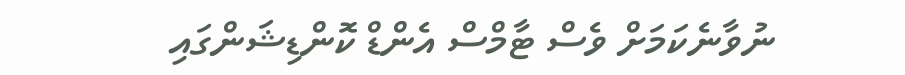ނުވާނެކަމަށް ވެސް ޓާމްސް އެންޑް ކޮންޑިޝަންގައި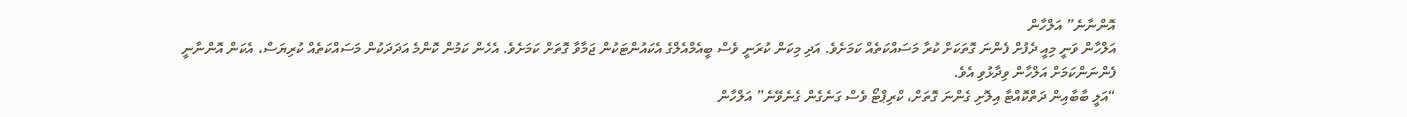އޮންނާނެ” އަލްހާން
އަލްހާން ވަނީ މިއީ ދެފުށް ފެންނަ ގޮތަކަށް ކުރާ މަސައްކަތެއް ކަމަށެވެ. އަދި މިކަން ކުރަނީ ވެސް ބީއެމްއެލްގެ އެކައުންޓަކުން ޖަމާވާ ގޮތަށް ކަމަށެވެ. އެހެން ކަމުން ކޮންމެ އަދަދަކުން މަސައްކަތެއް ކުރިޔަސް، އެކަން އޮންނާނީ ފެންނަންކަމަށް އަލްހާން ވިދާޅުވި އެވެ.
“އަލީ ބާބާއިން ދަތްކޮއްޓާ އިލޮށި ގެންނަ ގޮތަށް، ކްރިޕްޓޯ ވެސް ގަނެގެން ގެނެވޭނެ” އަލްހާން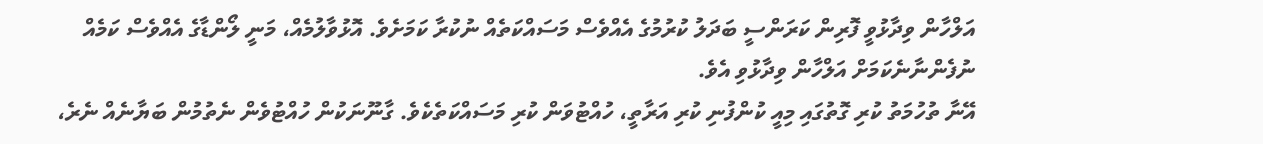އަލްހާން ވިދާޅުވީ ފޮރިން ކަރަންސީ ބަދަލު ކުރުމުގެ އެއްވެސް މަސައްކަތެއް ނުކުރާ ކަމަށެވެ. އޮޅުވާލުމެއް، މަނީ ލޯންޑާގެ އެއްވެސް ކަމެއް ނުފެންނާނެކަމަށް އަލްހާން ވިދާޅުވި އެވެ.
އޭނާ ތުހުމަތު ކުރި ގޮތުގައި މިއީ ކުންފުނި ކުރި އަރާތީ، ހުއްޓުވަން ކުރި މަސައްކަތެކެވެ. ގާނޫނަކުން ހުއްޓުވެން ނެތުމުން ބަޔާނެއް ނެރެ،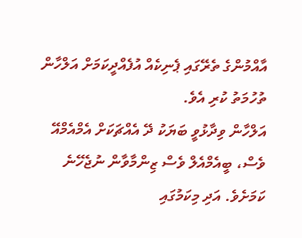އާއްމުންގެ ތެރޭގައި ޕެނިކެއް އުފެއްދީކަމަށް އަލްހާން ތުހުމަތު ކުރި އެވެ.
އަލްހާން ވިދާޅުވީ ބަޔަކު ދޭ އެއްޗަކަށް އެމްއެމްއޭ ވެސް، ބީއެމްއެލް ވެސް ޒިންމާވާން ނުޖެހޭނެ ކަމަށެވެ. އަދި މިކަމުގައި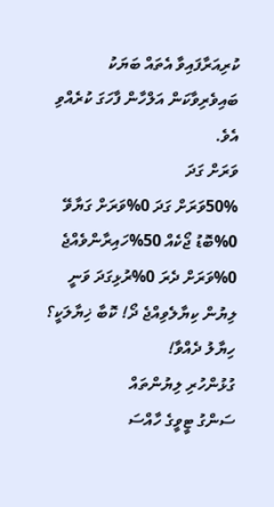ކުރިއަރާފައިވާ އެތައް ބަޔަކު ބައިވެރިވާކަން އަލްހާން ފާހަގަ ކުރެއްވި އެވެ.
ވަރަށް ގަދަ
50%ވަރަށް ގަދަ 0%ވަރަށް ގަޔާވޭ 0%ބޮޑު ޖޯކެއް 50%ހައިރާންވެއްޖެ 0%ވަރަށް ދެރަ 0%ރުޅިގަދަ ވަނީ
ލިޔުން ކިޔާލެވިއްޖެ ދޯ! ކޮބާ ޚިޔާލަކީ؟
ހިޔާލު ދެއްވާ!
ގުޅުންހުރި ލިޔުންތައް
ސަންގު ޓީވީގެ ހާއްސަ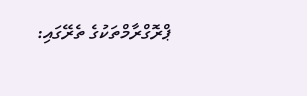ޕްރޮގްރާމްތަކުގެ ތެރޭގައި: